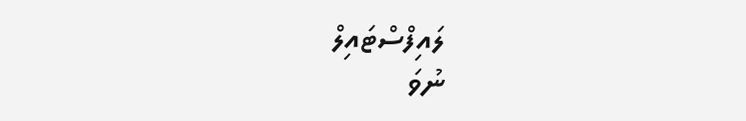ލައިފްސްޓައިލް
ނުވަ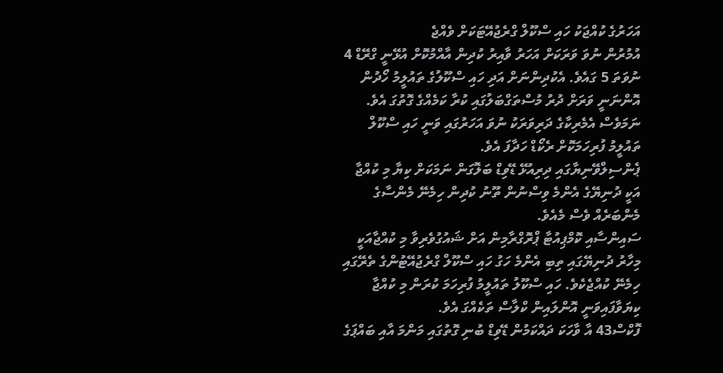އަހަރުގެ ކުއްޖަކު ހައި ސްކޫލް ގްރެޖުއޭޓަކަށް ވެއްޖެ
އުމުރުން ނުވަ ވަރަކަށް އަހަރު ވާއިރު ކުދިން އާއްމުކޮށް އުޅޭނީ ގްރޭޑް 4 ނުވަތަ 5 ގައެވެ. އެކުދިންނަށް އަދި ހައި ސްކޫލުގެ ތައުލީމު ހޯދުން އޮންނަނީ ވަރަށް ދުރު މުސްތަގްބަލުގައި ކުރާ ކަމެއްގެ ގޮތުގަ އެވެ. ނަމަވެސް އެމެރިކާގެ ދަރިވަރަކު ނުވަ އަހަރުގައި ވަނީ ހައި ސްކޫލް ތައުލީމު ފުރިހަމަކޮށް ރެކޯޑް ހަދާފަ އެވެ.
ޕެންސިލްވޭނިޔާގައި ދިރިއުޅޭ ޑޭވިޑް ބަލޮގަން ނަމަކަށް ކިޔާ މި ކުއްޖާ އަކީ ދުނިޔޭގެ އެންމެ ވިސްނުން ތޫނު ކުދިން ހިމެނޭ މެންސާގެ މެންބަރެއް ވެސް މެއެވެ.
ސައިންސާއި ކޮމްޕިއުޓާ ޕްރޮގްރާމިން އަށް ޝައުގުވެރިވާ މި ކުއްޖާއަކީ މިހާރު ދުނިޔޭގައި ތިބި އެންމެ ހަގު ހައި ސްކޫލް ގްރެޖުއޭޓުންގެ ތެރޭގައި ހިމެނޭ ކުއްޖެކެވެ. ހައި ސްކޫލު ތައުލީމު ފުރިހަމަ ކުރަން މި ކުއްޖާ ކިޔަވާފައިވަނީ އޮންލައިން ކްލާސް ތަކެއްގަ އެވެ.
ފޮކްސް43 އާ ވާހަކަ ދައްކަމުން ޑޭވިޑް ބުނި ގޮތުގައި މަންމަ އާއި ބައްޕަގެ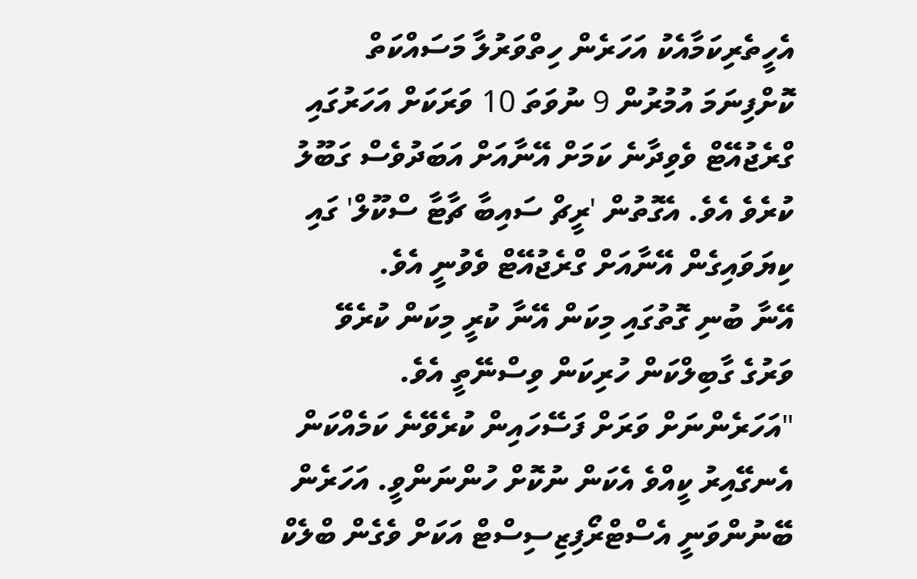އެހީތެރިކަމާއެކު އަހަރެން ހިތްވަރުލާ މަސައްކަތް ކޮށްފިނަމަ އުމުރުން 9 ނުވަތަ 10 ވަރަކަށް އަހަރުގައި ގްރެޖުއޭޓް ވެވިދާނެ ކަމަށް އޭނާއަށް އަބަދުވެސް ގަބޫލު ކުރެވެ އެވެ. އެގޮތުން 'ރީޗް ސައިބާ ޗާޓާ ސްކޫލް' ގައި ކިޔަވައިގެން އޭނާއަށް ގްރެޖުއޭޓް ވެވުނީ އެވެ.
އޭނާ ބުނި ގޮތުގައި މިކަން އޭނާ ކުރީ މިކަން ކުރެވޭ ވަރުގެ ގާބިލްކަން ހުރިކަން ވިސްނޭތީ އެވެ.
"އަހަރެންނަށް ވަރަށް ފަސޭހައިން ކުރެވޭނެ ކަމެއްކަން އެނގޭއިރު ކީއްވެ އެކަން ނުކޮށް ހުންނަންވީ. އަހަރެން ބޭނުންވަނީ އެސްޓްރޯފިޒިސިސްޓް އަކަށް ވެގެން ބްލެކް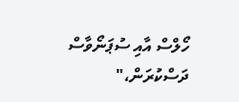ހޯލްސް އާއި ސުޕަނޯވާސް ދަސްކުރަން،"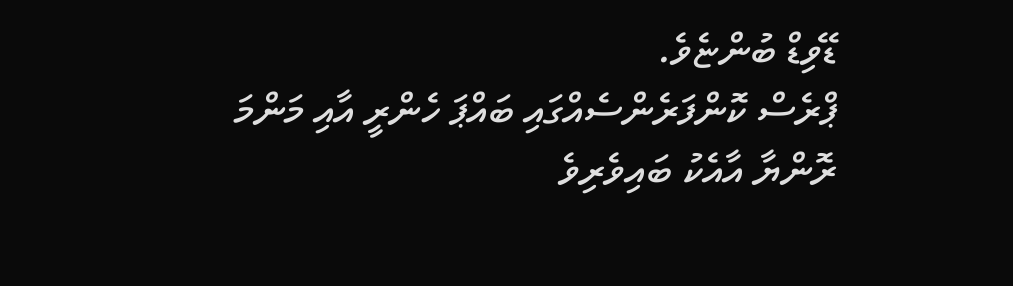ޑޭވިޑް ބުންޏެވެ.
ޕްރެސް ކޮންފަރެންސެއްގައި ބައްޕަ ހެންރީ އާއި މަންމަ ރޮންޔާ އާއެކު ބައިވެރިވެ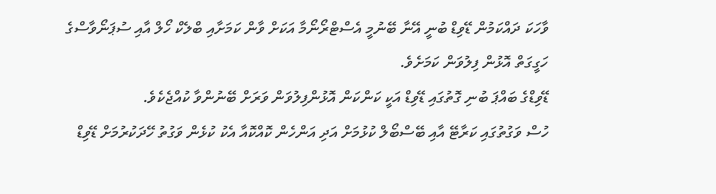ވާހަކަ ދައްކަމުން ޑޭވިޑް ބުނީ އޭނާ ބޭނުމީ އެސްޓްރޯނޯމާ އަކަށް ވާން ކަމަށާއި ބްލެކް ހޯލް އާއި ސުޕަނޯވާސްގެ ހަގީގަތް އޮޅުން ފިލުވަން ކަމަށެވެ.
ޑޭވިޑްގެ ބައްޕަ ބުނި ގޮތުގައި ޑޭވިޑް އަކީ ކަންކަން އޮޅުންފިލުވަން ވަރަށް ބޭނުންވާ ކުއްޖެކެވެ.
ހުސް ވަގުތުގައި ކަރާޓޭ އާއި ބޭސްބޯލް ކުޅުމަށް އަދި އަންހެން ކޮއްކޮއާ އެކު ކުޅެން ވަގުތު ހޭދަކުރުމަށް ޑޭވިޑް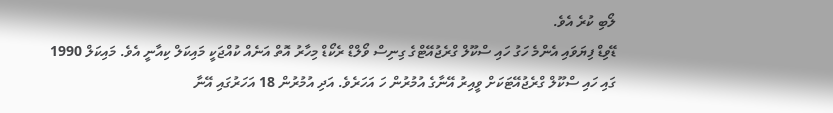ލޯބި ކުރެ އެވެ.
ޑޭވިޑް ފިޔަވައި އެންމެ ހަގު ހައި ސްކޫލް ގްރެޖުއޭޓްގެ ގިނިސް ވޯލްޑް ރެކޯޑް މިހާރު އޮތް އަނެއް ކުއްޖަކީ މައިކަލް ކިއާނީ އެވެ. މައިކަލް 1990 ގައި ހައި ސްކޫލް ގްރެޖުއޭޓަކަށް ވީއިރު އޭނާގެ އުމުރުން ހަ އަހަރެވެ. އަދި އުމުރުން 18 އަހަރުގައި އޭނާ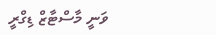ވަނީ މާސްޓާޒް ޑިގްރީ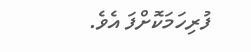ފުރިހަމަކޮށްފަ އެވެ.